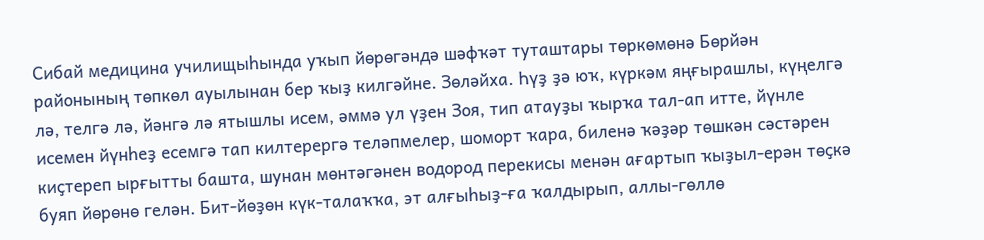Сибай медицина училищыһында уҡып йөрөгәндә шәфҡәт туташтары төркөмөнә Бөрйән районының төпкөл ауылынан бер ҡыҙ килгәйне. Зөләйха. Һүҙ ҙә юҡ, күркәм яңғырашлы, күңелгә лә, телгә лә, йәнгә лә ятышлы исем, әммә ул үҙен Зоя, тип атауҙы ҡырҡа тал-ап итте, йүнле исемен йүнһеҙ есемгә тап килтерергә теләпмелер, шоморт ҡара, биленә ҡәҙәр төшкән сәстәрен киҫтереп ырғытты башта, шунан мөнтәгәнен водород перекисы менән ағартып ҡыҙыл-ерән төҫкә буяп йөрөнө гелән. Бит-йөҙөн күк-талаҡҡа, эт алғыһыҙ-ға ҡалдырып, аллы-гөллө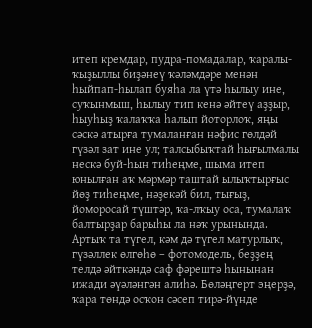итеп кремдар, пудра-помадалар, ҡаралы-ҡыҙыллы биҙәнеү ҡәләмдәре менән һыйпап-һылап буяһа ла үтә һылыу ине, суҡынмыш, һылыу тип кенә әйтеү аҙҙыр, һыуһыҙ ҡалаҡҡа һалып йоторлоҡ, яңы сәскә атырға тумаланған нәфис гөлдәй гүзәл зат ине ул; талсыбыҡтай һығылмалы нескә буй-һын тиһеңме, шыма итеп юнылған аҡ мәрмәр таштай ылыҡтырғыс йөҙ тиһеңме, нәҙекәй бил, тығыҙ, йоморосай түштәр, ҡа-лҡыу оса, тумалаҡ балтырҙар барыһы ла нәҡ урынында. Артыҡ та түгел, кәм дә түгел матурлыҡ, гүзәллек өлгөһө – фотомодель, беҙҙең телдә әйткәндә саф фәрештә һынынан ижади әүәләнгән алиһә. Бөләңгерт эңерҙә, ҡара төндә осҡон сәсеп тирә-йүнде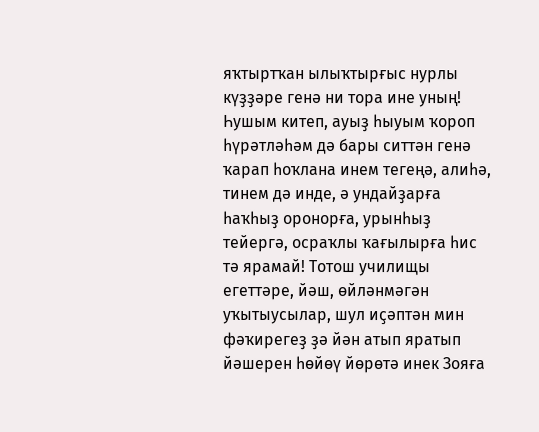яҡтыртҡан ылыҡтырғыс нурлы күҙҙәре генә ни тора ине уның! Һушым китеп, ауыҙ һыуым ҡороп һүрәтләһәм дә бары ситтән генә ҡарап һоҡлана инем тегеңә, алиһә, тинем дә инде, ә ундайҙарға һаҡһыҙ оронорға, урынһыҙ тейергә, осраҡлы ҡағылырға һис тә ярамай! Тотош училищы егеттәре, йәш, өйләнмәгән уҡытыусылар, шул иҫәптән мин фәҡирегеҙ ҙә йән атып яратып йәшерен һөйөү йөрөтә инек Зояға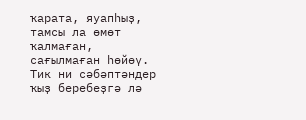ҡарата, яуапһыҙ, тамсы ла өмөт ҡалмаған, сағылмаған һөйөү. Тик ни сәбәптәндер ҡыҙ беребеҙгә лә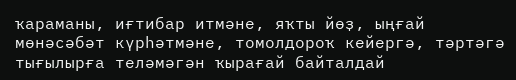ҡараманы, иғтибар итмәне, яҡты йөҙ, ыңғай мөнәсәбәт күрһәтмәне, томолдороҡ кейергә, тәртәгә тығылырға теләмәгән ҡырағай байталдай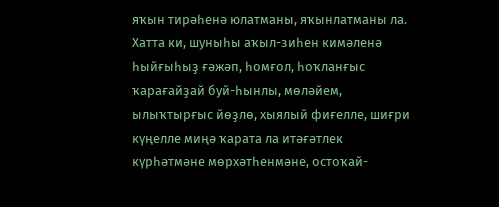яҡын тирәһенә юлатманы, яҡынлатманы ла. Хатта ки, шуныһы аҡыл-зиһен кимәленә һыйғыһыҙ ғәжәп, һомғол, һоҡланғыс ҡарағайҙай буй-һынлы, мөләйем, ылыҡтырғыс йөҙлө, хыялый фиғелле, шиғри күңелле миңә ҡарата ла итәғәтлек күрһәтмәне мөрхәтһенмәне, остоҡай-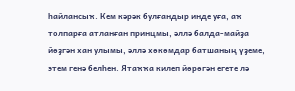һайлансыҡ. Кем кәрәк булғандыр инде уға, аҡ толпарға атланған принцмы, әллә балда-майҙа йөҙгән хан улымы, әллә хөкөмдар батшаның үҙеме, этем генә белһен. Ятаҡҡа килеп йөрөгән егете лә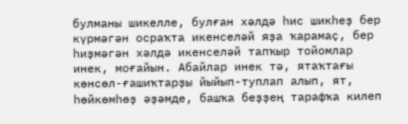булманы шикелле, булған хәлдә һис шикһеҙ бер күрмәгән осраҡта икенселәй яҙа ҡарамаҫ, бер һиҙмәгән хәлдә икенселәй тапҡыр тойомлар инек, моғайын. Абайлар инек тә, ятаҡтағы көнсөл-ғашиҡтарҙы йыйып-туплап алып, ят, һөйкөмһөҙ әҙәмде, башҡа беҙҙең тарафҡа килеп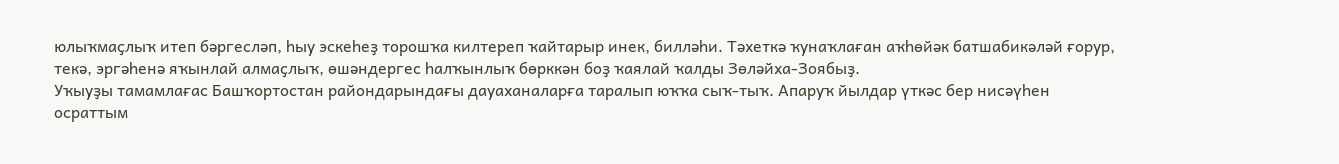юлыҡмаҫлыҡ итеп бәргесләп, һыу эскеһеҙ торошҡа килтереп ҡайтарыр инек, билләһи. Тәхеткә ҡунаҡлаған аҡһөйәк батшабикәләй ғорур, текә, эргәһенә яҡынлай алмаҫлыҡ, өшәндергес һалҡынлыҡ бөрккән боҙ ҡаялай ҡалды Зөләйха-Зоябыҙ.
Уҡыуҙы тамамлағас Башҡортостан райондарындағы дауаханаларға таралып юҡҡа сыҡ-тыҡ. Апаруҡ йылдар үткәс бер нисәүһен осраттым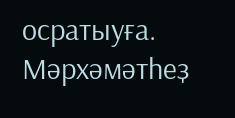осратыуға. Мәрхәмәтһеҙ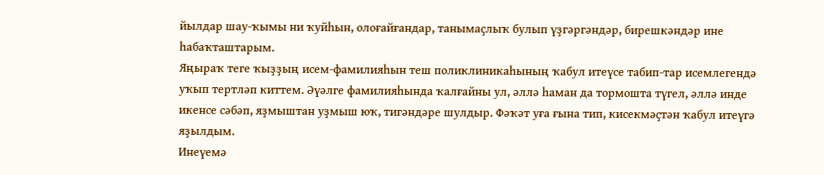йылдар шау-ҡымы ни ҡуйһын, олоғайғандар, танымаҫлыҡ булып үҙгәргәндәр, бирешкәндәр ине һабаҡташтарым.
Яңыраҡ теге ҡыҙҙың исем-фамилияһын теш поликлиникаһының ҡабул итеүсе табип-тар исемлегендә уҡып тертләп киттем. Әүәлге фамилияһында ҡалғайны ул, әллә һаман да тормошта түгел, әллә инде икенсе сәбәп, яҙмыштан уҙмыш юҡ, тигәндәре шулдыр. Фәҡәт уға ғына тип, кисекмәҫтән ҡабул итеүгә яҙылдым.
Инеүемә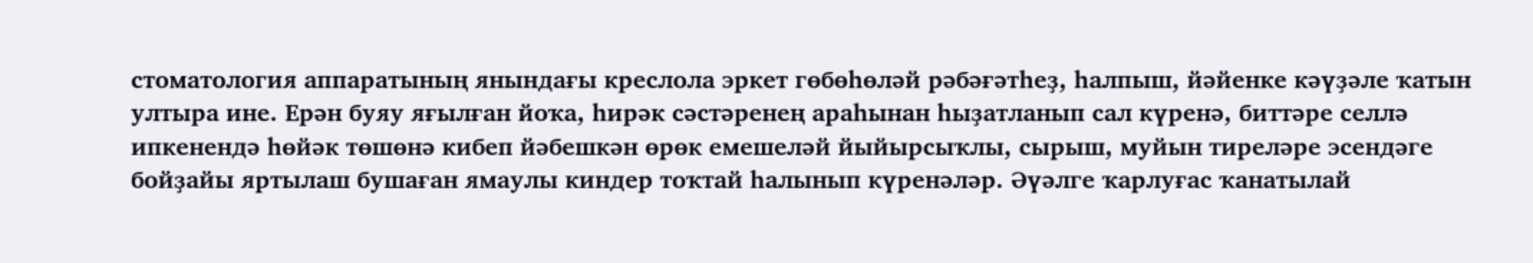стоматология аппаратының янындағы креслола эркет гөбөһөләй рәбәғәтһеҙ, һалпыш, йәйенке кәүҙәле ҡатын ултыра ине. Ерән буяу яғылған йоҡа, һирәк сәстәренең араһынан һыҙатланып сал күренә, биттәре селлә ипкенендә һөйәк төшөнә кибеп йәбешкән өрөк емешеләй йыйырсыҡлы, сырыш, муйын тиреләре эсендәге бойҙайы яртылаш бушаған ямаулы киндер тоҡтай һалынып күренәләр. Әүәлге ҡарлуғас ҡанатылай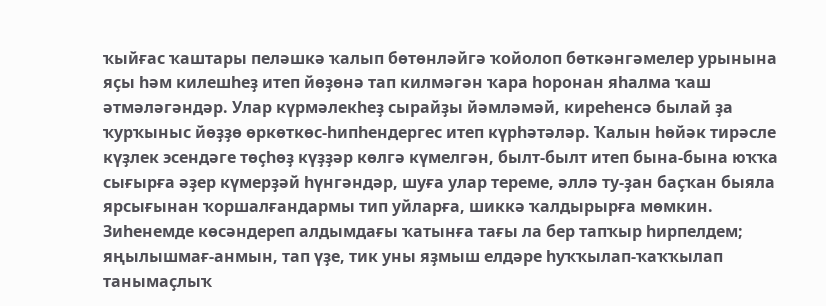ҡыйғас ҡаштары пеләшкә ҡалып бөтөнләйгә ҡойолоп бөткәнгәмелер урынына яҫы һәм килешһеҙ итеп йөҙөнә тап килмәгән ҡара һоронан яһалма ҡаш әтмәләгәндәр. Улар күрмәлекһеҙ сырайҙы йәмләмәй, киреһенсә былай ҙа ҡурҡыныс йөҙҙө өркөткөс-һипһендергес итеп күрһәтәләр. Ҡалын һөйәк тирәсле күҙлек эсендәге төҫһөҙ күҙҙәр көлгә күмелгән, былт-былт итеп бына-бына юҡҡа сығырға әҙер күмерҙәй һүнгәндәр, шуға улар тереме, әллә ту-ҙан баҫҡан быяла ярсығынан ҡоршалғандармы тип уйларға, шиккә ҡалдырырға мөмкин. Зиһенемде көсәндереп алдымдағы ҡатынға тағы ла бер тапҡыр һирпелдем; яңылышмағ-анмын, тап үҙе, тик уны яҙмыш елдәре һуҡҡылап-ҡаҡҡылап танымаҫлыҡ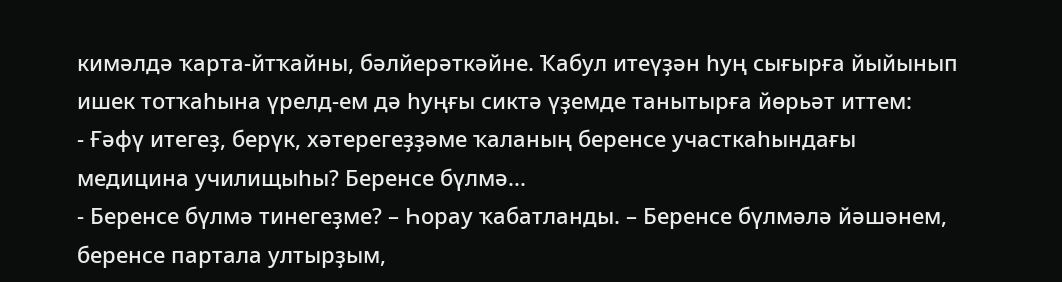кимәлдә ҡарта-йтҡайны, бәлйерәткәйне. Ҡабул итеүҙән һуң сығырға йыйынып ишек тотҡаһына үрелд-ем дә һуңғы сиктә үҙемде танытырға йөрьәт иттем:
- Ғәфү итегеҙ, берүк, хәтерегеҙҙәме ҡаланың беренсе участкаһындағы медицина училищыһы? Беренсе бүлмә...
- Беренсе бүлмә тинегеҙме? – Һорау ҡабатланды. – Беренсе бүлмәлә йәшәнем, беренсе партала ултырҙым,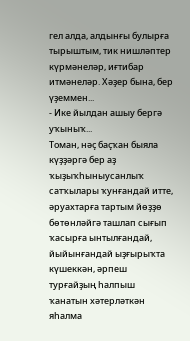гел алда, алдынғы булырға тырыштым, тик нишләптер күрмәнеләр, иғтибар итмәнеләр. Хәҙер бына, бер үҙеммен...
- Ике йылдан ашыу бергә уҡыныҡ...
Томан, нәҫ баҫҡан быяла күҙҙәргә бер аҙ ҡыҙыҡһыныусанлыҡ сатҡылары ҡунғандай итте, әруахтарға тартым йөҙҙө бөтөнләйгә ташлап сығып ҡасырға ынтылғандай, йыйынғандай ыҙғырыҡта күшеккән, әрпеш турғайҙың һалпыш ҡанатын хәтерләткән яһалма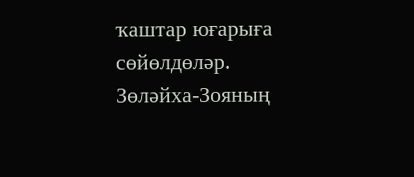ҡаштар юғарыға сөйөлдөләр.
Зөләйха-Зояның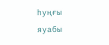һуңғы яуабы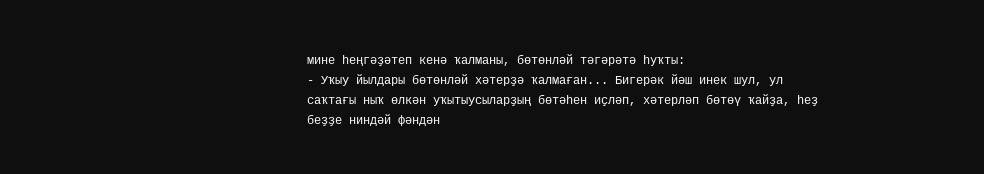мине һеңгәҙәтеп кенә ҡалманы, бөтөнләй тәгәрәтә һуҡты:
- Уҡыу йылдары бөтөнләй хәтерҙә ҡалмаған... Бигерәк йәш инек шул, ул саҡтағы ныҡ өлкән уҡытыусыларҙың бөтәһен иҫләп, хәтерләп бөтөү ҡайҙа, һеҙ беҙҙе ниндәй фәндән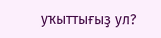уҡыттығыҙ ул?